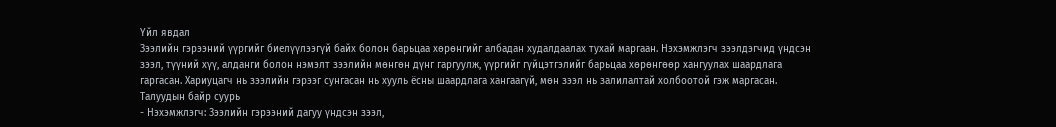Үйл явдал
Зээлийн гэрээний үүргийг биелүүлээгүй байх болон барьцаа хөрөнгийг албадан худалдаалах тухай маргаан. Нэхэмжлэгч зээлдэгчид үндсэн зээл, түүний хүү, алданги болон нэмэлт зээлийн мөнгөн дүнг гаргуулж, үүргийг гүйцэтгэлийг барьцаа хөрөнгөөр хангуулах шаардлага гаргасан. Хариуцагч нь зээлийн гэрээг сунгасан нь хууль ёсны шаардлага хангаагүй, мөн зээл нь залилалтай холбоотой гэж маргасан.
Талуудын байр суурь
- Нэхэмжлэгч: Зээлийн гэрээний дагуу үндсэн зээл,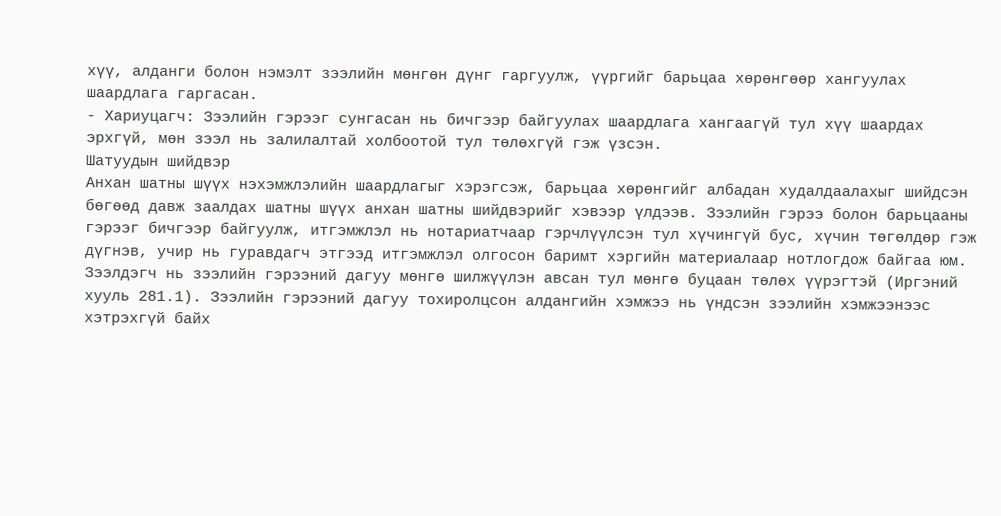хүү, алданги болон нэмэлт зээлийн мөнгөн дүнг гаргуулж, үүргийг барьцаа хөрөнгөөр хангуулах шаардлага гаргасан.
- Хариуцагч: Зээлийн гэрээг сунгасан нь бичгээр байгуулах шаардлага хангаагүй тул хүү шаардах эрхгүй, мөн зээл нь залилалтай холбоотой тул төлөхгүй гэж үзсэн.
Шатуудын шийдвэр
Анхан шатны шүүх нэхэмжлэлийн шаардлагыг хэрэгсэж, барьцаа хөрөнгийг албадан худалдаалахыг шийдсэн бөгөөд давж заалдах шатны шүүх анхан шатны шийдвэрийг хэвээр үлдээв. Зээлийн гэрээ болон барьцааны гэрээг бичгээр байгуулж, итгэмжлэл нь нотариатчаар гэрчлүүлсэн тул хүчингүй бус, хүчин төгөлдөр гэж дүгнэв, учир нь гуравдагч этгээд итгэмжлэл олгосон баримт хэргийн материалаар нотлогдож байгаа юм. Зээлдэгч нь зээлийн гэрээний дагуу мөнгө шилжүүлэн авсан тул мөнгө буцаан төлөх үүрэгтэй (Иргэний хууль 281.1). Зээлийн гэрээний дагуу тохиролцсон алдангийн хэмжээ нь үндсэн зээлийн хэмжээнээс хэтрэхгүй байх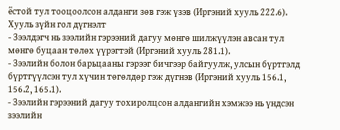ёстой тул тооцоолсон алданги зөв гэж үзэв (Иргэний хууль 222.6).
Хууль зүйн гол дүгнэлт
- Зээлдэгч нь зээлийн гэрээний дагуу мөнгө шилжүүлэн авсан тул мөнгө буцаан төлөх үүрэгтэй (Иргэний хууль 281.1).
- Зээлийн болон барьцааны гэрээг бичгээр байгуулж, улсын бүртгэлд бүртгүүлсэн тул хүчин төгөлдөр гэж дүгнэв (Иргэний хууль 156.1, 156.2, 165.1).
- Зээлийн гэрээний дагуу тохиролцсон алдангийн хэмжээ нь үндсэн зээлийн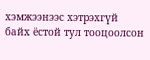хэмжээнээс хэтрэхгүй байх ёстой тул тооцоолсон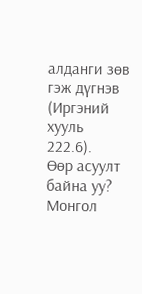алданги зөв гэж дүгнэв (Иргэний хууль 222.6).
Өөр асуулт байна уу?
Монгол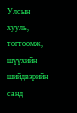Улсын хууль, тогтоомж, шүүхийн шийдвэрийн санд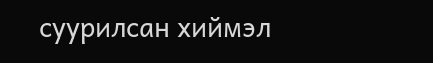суурилсан хиймэл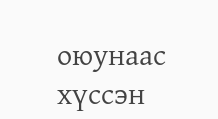оюунаас хүссэн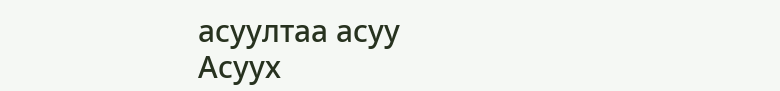асуултаа асуу
Асуух